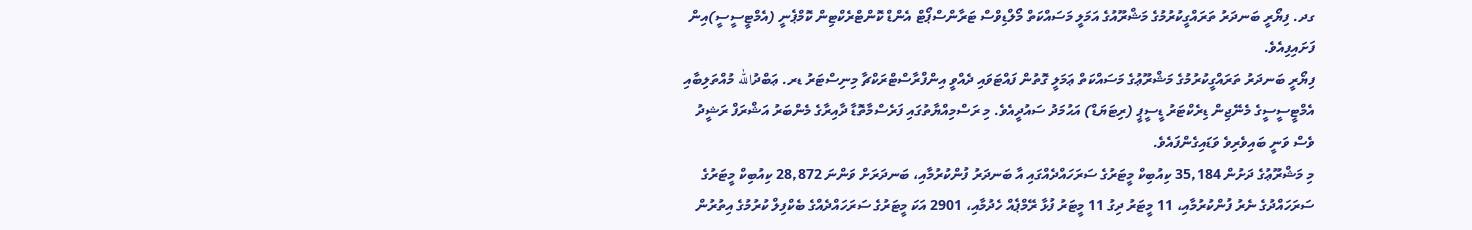ގދ. ފިޔޯރީ ބަނދަރު ތަރައްގީކުރުމުގެ މަޝްރޫއުގެ އަމަލީ މަސައްކަތް މޯލްޑިވްސް ޓަރާންސްޕޯޓް އެންޑް ކޮންޓްރެކްޓިން ކޮމްޕެނީ (އެމްޓީސީސީ)އިން ފަށައިފިއެވެ.
ފިޔޯރީ ބަނދަރު ތަރައްގީކުރުމުގެ މަޝްރޫޢުގެ މަސައްކަތް ޢަމަލީ ގޮތުން ފައްޓަވައި ދެއްވީ އިންފްރާސްޓްރަކްޗާ މިނިސްޓަރު ޑރ. ޢަބްދުالله މުއްތަލިބާއި އެމްޓީސީސީގެ މެނޭޖިން ޑިރެކްޓަރު ޑީސީޕީ (ރިޓަޔަޑް) އަޙުމަދު ސައުދީއެވެ. މި ރަސްމިއްޔާތުގައި ފަރެސްމާތޮޑާ ދާއިރާގެ މެންބަރު އަޝްރަފް ރަޝީދު ވެސް ވަނީ ބައިވެރިވެ ވަޑައިގެންފައެވެ.
މި މަޝްރޫޢުގެ ދަށުން 35,184 ކިއުބިކް މީޓަރުގެ ސަރަހައްދެއްގައި އާ ބަނދަރު ފުންކުރުމާއި، ބަނދަރަށް ވަންނަ 28,872 ކިއުބިކް މީޓަރުގެ ސަރަހައްދުގެ ނެރު ފުންކުރުމާއި، 11 މީޓަރު ދިގު 11 މީޓަރު ފުޅާ ރޭމްޕެއް ހެދުމާއި، 2901 އަކަ މީޓަރުގެ ސަރަހައްދެއްގެ ބެކްފިލް ކުރުމުގެ އިތުރުން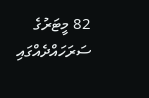82 މީޓަރުގެ ސަރަހައްދެއްގައި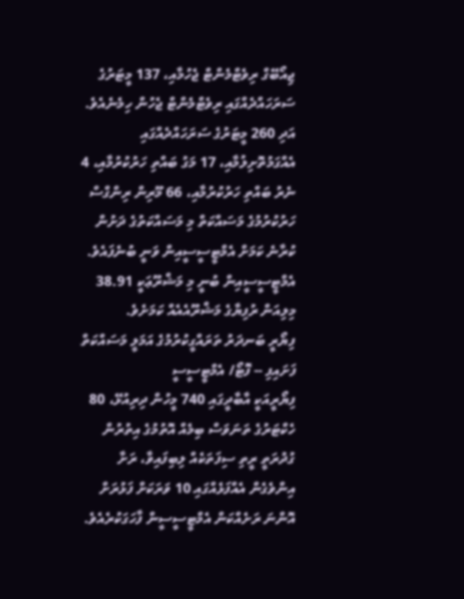ޖިއޯބޭގް ރިވެޓްމެންޓް ޖެހުމާއި، 137 މީޓަރުގެ ސަރަހައްދެއްގައި ރިވެޓްމެންޓް ޖެހުން ހިމެނެއެވެ.
އަދި 260 މީޓަރުގެ ސަރަހައްދެއްގައި އެއްގަމުތޮށިލުމާއި، 17 މަގު ބައްތި ހަރުކުރުމާއި، 4 ނެރު ބައްތި ހަރުކުރުމާއި، 66 މޫރިން ރިންގްސް ހަރުކުރުމުގެ މަސައްކަތް މި މަސައްކަތުގެ ދަށުން ކުރާނެ ކަމަށް އެމްޓީސީސީއިން ވަނީ ބުނެފައެވެ.
އެމްޓީސީސީއިން ބުނީ މި މަޝްރޫޢަކީ 38.91 މިލިއަން ރުފިޔާގެ މަޝްރޫއެއެއް ކަމަށެވެ.
ފިޔޯރީ ބަނދަރު ތަރައްގީކުރުމުގެ އަމަލީ މަސައްކަތް ފަށައިފި -- ފޮޓޯ/ އެމްޓީސީސީ
ފިޔޯރީއަކީ އާބާދީގައި 740 މީހުން ދިރިއުޅޭ، 80 ހެކްޓަރުގެ ތަނަވަސް ބިމެއް އޮތުމުގެ އިތުރުން ގުދުރަތީ ރީތި ސިފަތަކެއް ލިބިފައިވާ، ރަށާ އިންވެގެން އެއްފަޅެއްގައި 10 ވަރަކަށް ފަޅުރަށް އޮންނަ ރަށެއްކަން އެމްޓީސީސީން ފާހަގަކުރެއެވެ.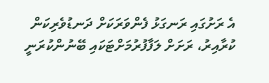އެ ރަށުގައި ރަނގަޅު ފެންވަރަކަށް ދަނޑުވެރިކަން ކުރާއިރު، ރަށަށް ލަފާފުރުމަށްޓަކައި ބޭނުންކުރަނީ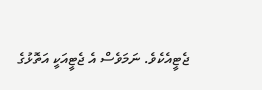ޖެޓީއެކެވެ. ނަމަވެސް އެ ޖެޓީއަކީ އަތޮޅުގެ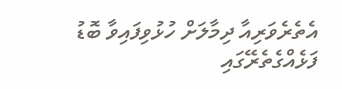އެތެރެވަރިއާ ދިމާލަށް ހުޅުވިފައިވާ ބޮޑު ފަޅެއްގެތެރޭގައި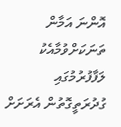އޮންނަ އަމާން ތަނަކަށްވުމާއެކު ލަފާފުރުމުގައި ގުދުރަތީގޮތުން އެރަށަށް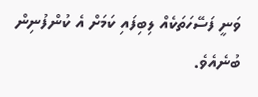ވަނީ ފަސޭހަތަކެއް ލިބިފައި ކަމަށް އެ ކުންފުނިން ބުނެއެވެ.